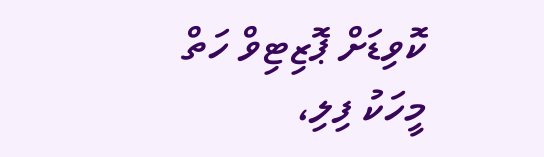ކޮވިޑަށް ޕޮޒިޓިވް ހަތް މީހަކު ފިލި،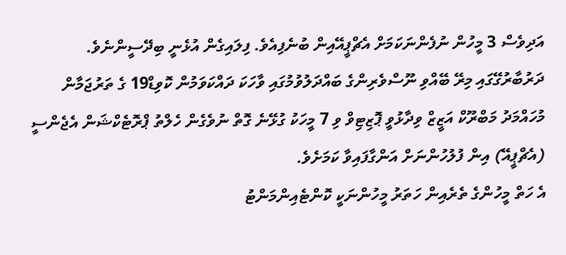އަދިވެސް 3 މީހުން ނުފެންނަކަމަށް އެޗްޕީއޭއިން ބުނެފިއެވެ. ފިލައިގެން އުޅެނީ ބިދޭސީންނެވެ.
ދަރުބާރުގޭގައި މިރޭ ބޭއްވި ނޫސްވެރިންގެ ބައްދަލުވުމުގައި ވާހަކަ ދައްކަވަމުން ކޮވިޑް19 ގެ ތަރުޖަމާން މުހައްމަދު މަބްރޫކް އަޒީޒް ވިދާޅުވީ ޕޮޒިޓިވް ވި 7 މީހަކު ގުޅޭނެ ގޮތް ނުވެގެން ހެލްތު ޕްރޮޓެކްޝަން އެޖެންސީ (އެޗްޕީއޭ) އިން ފުލުހުންނަށް އަންގާފައިވާ ކަމަށެވެ.
އެ ހަތް މީހުންގެ ތެރެއިން ހަތަރު މީހުންނަކީ ކޮންޓެއިންމަންޓު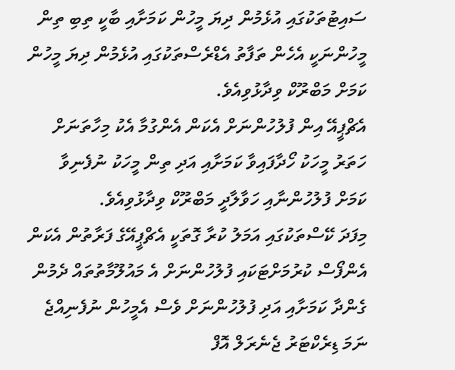ސައިޓުތަކުގައި އުޅެމުން ދިޔަ މީހުން ކަމަށާއި ބާކީ ތިބި ތިން މީހުންނަކީ އެހެން ތަފާތު އެޑްރެސްތަކުގައި އުޅެމުން ދިޔަ މީހުން ކަމަށް މަބްރޫކް ވިދާޅުވިއެވެ.
އެޗްޕީއޭ އިން ފުލުހުންނަށް އެކަން އެންގުމާ އެކު މިހާތަނަށް ހަތަރު މީހަކު ހޯދާފައިވާ ކަމަށާއި އަދި ތިން މީހަކު ނުފެނިވާ ކަމަށް ފުލުހުންނާއި ހަވާލާދީ މަބްރޫކް ވިދާޅުވިއެވެ.
މިފަދަ ކޭސްތަކުގައި އަމަލު ކުރާ ގޮތަކީ އެޗްޕީއޭގެ ފަރާތުން އެކަން އެންފޯސް ކުރުމަށްޓަކައި ފުލުހުންނަށް އެ މައުލޫމާތުތައް ދެމުން ގެންދާ ކަމަށާއި އަދި ފުލުހުންނަށް ވެސް އެމީހުން ނުފެނިއްޖެ ނަމަ ޑިރެކްޓަރު ޖެނެރަލް އޮފް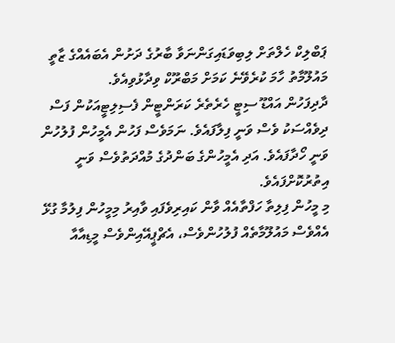ޕަބްލިކް ހެލްތަށް ލިބިވަޑައިގަންނަވާ ބާރުގެ ދަށުން އެބައެއްގެ ޒާތީ މައުލޫމާތު ހާމަ ކުރެވޭނެ ކަމަށް މަބްރޫކް ވިދާޅުވިއެވެ.
ދާދިފަހުން އައްޑޫ ސިޓީ ހެރެތެރެ ކަރަންޓީން ފެސިލިޓީއަކުން ފަސް ދިވެއްސަކު ވެސް ވަނީ ފިލާފައެވެ. ނަމަވެސް ފަހުން އެމީހުން ފުލުހުން ވަނީ ހޯދާފައެވެ. އަދި އެމީހުންގެ ބަންދުގެ މުއްދަތުވެސް ވަނީ އިތުރުކޮށްފައެވެ.
މި މީހުން ފިލިތާ ހަފްތާއެއް ވާން ކައިރިވެފައި ވާއިރު މިމީހުން ފިލުމާ ގުޅޭ އެއްވެސް މައުލޫމާތެއް ފުލުހުންވެސް، އެޗްޕީއޭއިންވެސް މީޑިއާއާ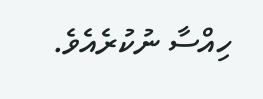ހިއްސާ ނުކުރެއެވެ.